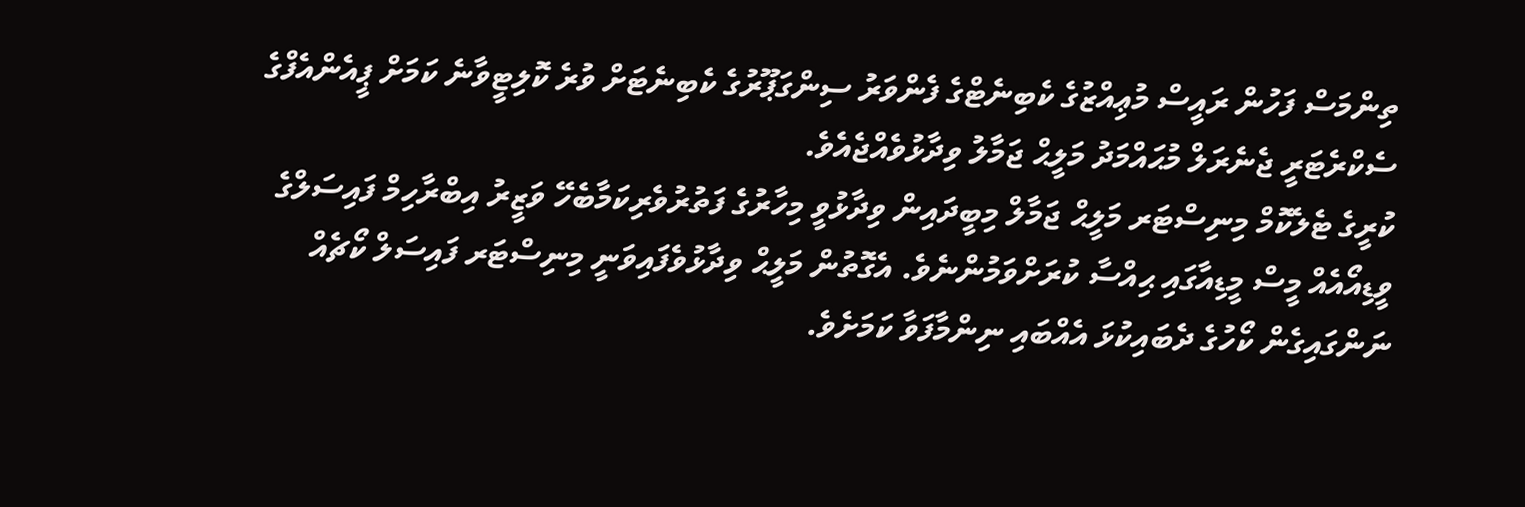ތިންމަސް ފަހުން ރައީސް މުޢިއްޒުގެ ކެބިނެޓްގެ ފެންވަރު ސިންގަޕޫރުގެ ކެބިނެޓަށް ވުރެ ކޮލިޓީވާނެ ކަމަށް ޕީއެންއެފްގެ ސެކްރެޓަރީ ޖެނެރަލް މުޙައްމަދު މަލީޙް ޖަމާލު ވިދާޅުވެއްޖެއެވެ.
ކުރީގެ ޓެލެކޮމް މިނިސްޓަރ މަލީޙް ޖަމާލް މިބީދައިން ވިދާޅުވީ މިހާރުގެ ފަތުރުވެރިކަމާބެހޭ ވަޒީރު އިބްރާހިމް ފައިސަލްގެ ވީޑިއޯއެއް މީސް މީޑިއާގައި ޙިއްސާ ކުރަށްވަމުންނެވެ. އެގޮތުން މަލީޙް ވިދާޅުވެފައިވަނީ މިނިސްޓަރ ފައިސަލް ކޯޗެއް ނަންގައިގެން ކޯހުގެ ދެބައިކުޅަ އެއްބައި ނިންމާފަވާ ކަމަށެވެ.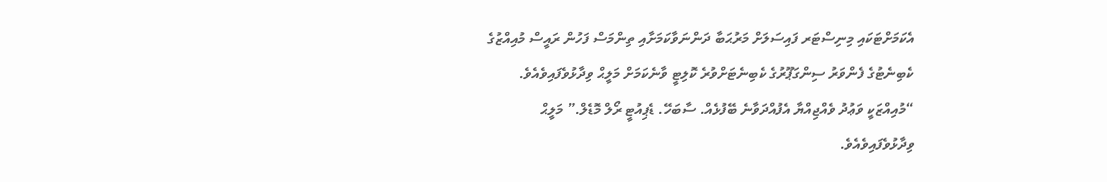އެކަމަށްޓަކައި މިނިސްޓަރ ފައިސަލަށް މަރުޙަބާ ދަންނަވާކަމަށާއި ތިންމަސް ފަހުން ރައީސް މުއިއްޒުގެ ކެބިނެޓުގެ ފެންވަރު ސިންގަޕޫރުގެ ކެބިނެޓަށްވުރެ ކޮލިޓީ ވާނެކަމަށް މަލީޙް ވިދާޅުވެފައިވެއެވެ.
“މުއިއްޒަކީ ވަޢުދު ވެއްޖިއްޔާ އެފުއްދަވާނެ ބޭފުޅެއް. ސާބަހޭ. ޑެޕިއުޓީ ރޯލް މޮޑެލް.” މަލީޙް ވިދާޅުވެފައިވެއެވެ.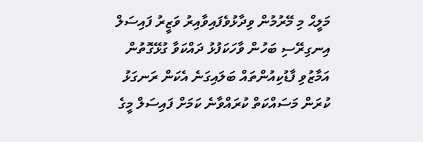މަލީޙް މި މޭރުމުން ވިދާޅުވެފައިވާއިރު ވަޒީރު ފައިސަލް އިނގިރޭސި ބަހުން ވާހަކަފުޅު ދައްކަވާ ގުޅޭގޮތުން އަމާޒުވި ފާޑުކިއުންތައް ބަލައިގަނެ އެކަން ރަނގަޅު ކުރަން މަސައްކަތް ކުރައްވާނެ ކަމަށް ފައިސަލް މީގެ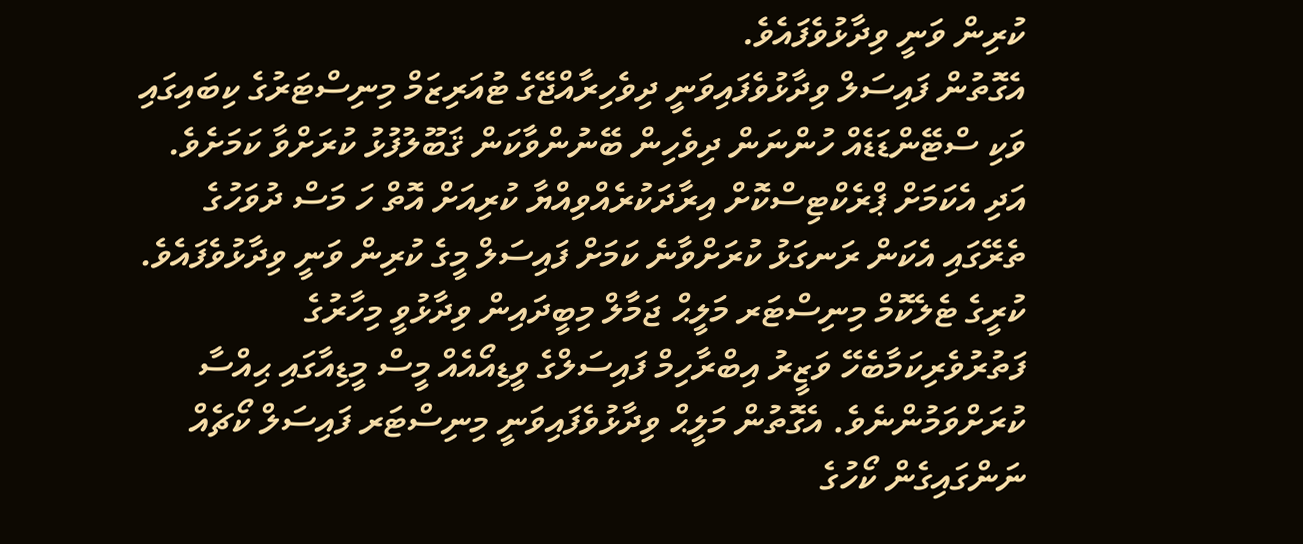ކުރިން ވަނީ ވިދާޅުވެފައެވެ.
އެގޮތުން ފައިސަލް ވިދާޅުވެފައިވަނީ ދިވެހިރާއްޖޭގެ ޓުއަރިޒަމް މިނިސްޓަރުގެ ކިބައިގައި ވަކި ސްޓޭންޑަޑެއް ހުންނަން ދިވެހިން ބޭނުންވާކަން ޤަބޫލުފުޅު ކުރަށްވާ ކަމަށެވެ. އަދި އެކަމަށް ޕްރެކްޓިސްކޮށް އިރާދަކުރެއްވިއްޔާ ކުރިއަށް އޮތް ހަ މަސް ދުވަހުގެ ތެރޭގައި އެކަން ރަނގަޅު ކުރަށްވާނެ ކަމަށް ފައިސަލް މީގެ ކުރިން ވަނީ ވިދާޅުވެފައެވެ.
ކުރީގެ ޓެލެކޮމް މިނިސްޓަރ މަލީޙް ޖަމާލް މިބީދައިން ވިދާޅުވީ މިހާރުގެ ފަތުރުވެރިކަމާބެހޭ ވަޒީރު އިބްރާހިމް ފައިސަލްގެ ވީޑިއޯއެއް މީސް މީޑިއާގައި ޙިއްސާ ކުރަށްވަމުންނެވެ. އެގޮތުން މަލީޙް ވިދާޅުވެފައިވަނީ މިނިސްޓަރ ފައިސަލް ކޯޗެއް ނަންގައިގެން ކޯހުގެ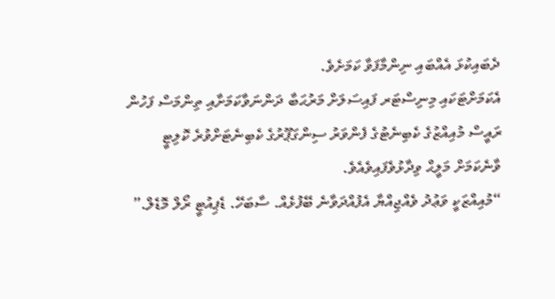ދެބައިކުޅަ އެއްބައި ނިންމާފަވާ ކަމަށެވެ.
އެކަމަށްޓަކައި މިނިސްޓަރ ފައިސަލަށް މަރުޙަބާ ދަންނަވާކަމަށާއި ތިންމަސް ފަހުން ރައީސް މުއިއްޒުގެ ކެބިނެޓުގެ ފެންވަރު ސިންގަޕޫރުގެ ކެބިނެޓަށްވުރެ ކޮލިޓީ ވާނެކަމަށް މަލީޙް ވިދާޅުވެފައިވެއެވެ.
“މުއިއްޒަކީ ވަޢުދު ވެއްޖިއްޔާ އެފުއްދަވާނެ ބޭފުޅެއް. ސާބަހޭ. ޑެޕިއުޓީ ރޯލް މޮޑެލް.”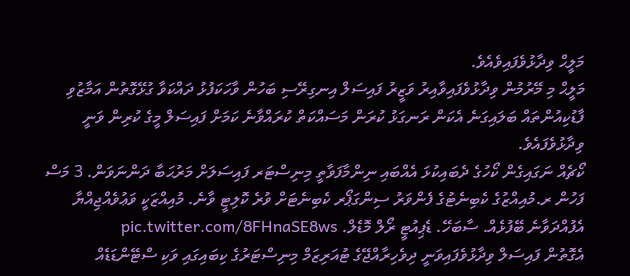މަލީޙް ވިދާޅުވެފައިވެއެވެ.
މަލީޙް މި މޭރުމުން ވިދާޅުވެފައިވާއިރު ވަޒީރު ފައިސަލް އިނގިރޭސި ބަހުން ވާހަކަފުޅު ދައްކަވާ ގުޅޭގޮތުން އަމާޒުވި ފާޑުކިއުންތައް ބަލައިގަނެ އެކަން ރަނގަޅު ކުރަން މަސައްކަތް ކުރައްވާނެ ކަމަށް ފައިސަލް މީގެ ކުރިން ވަނީ ވިދާޅުވެފައެވެ.
ކޯޗެއް ނަގައިގެން ކޯހުގެ ދެބައިކުޅަ އެއްބައި ނިންމާފަވާތީ މިނިސްޓަރ ފައިސަލަށް މަރުޙަބާ ދަންނަވަން. 3 މަސް ފަހުން ރ.މުއިއްޒުގެ ކެބިނެޓުގެ ފެންވަރު ސިންގަޕޯރ ކެބިނެޓަށް ވުރެ ކޮލިޓީ ވާނެ. މުއިއްޒަކީ ވަޢުވެއްޖިއްޔާ އެފުއްދަވާނެ ބޭފުޅެއް. ސާބަހޭ. ޑެޕިއުޓީ ރޯލް މޮޑެލް. pic.twitter.com/8FHnaSE8ws
އެގޮތުން ފައިސަލް ވިދާޅުވެފައިވަނީ ދިވެހިރާއްޖޭގެ ޓުއަރިޒަމް މިނިސްޓަރުގެ ކިބައިގައި ވަކި ސްޓޭންޑަޑެއް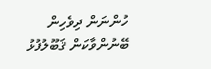ހުންނަން ދިވެހިން ބޭނުންވާކަން ޤަބޫލުފުޅު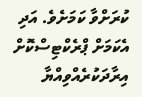ކުރަށްވާ ކަމަށެވެ. އަދި އެކަމަށް ޕްރެކްޓިސްކޮށް އިރާދަކުރެއްވިއްޔާ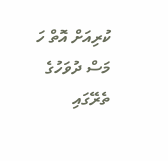ކުރިއަށް އޮތް ހަ މަސް ދުވަހުގެ ތެރޭގައި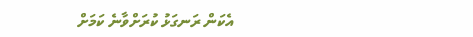އެކަން ރަނގަޅު ކުރަށްވާނެ ކަމަށް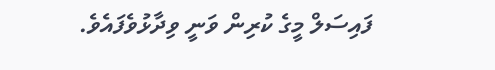ފައިސަލް މީގެ ކުރިން ވަނީ ވިދާޅުވެފައެވެ.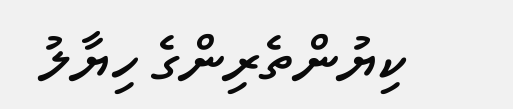ކިޔުންތެރިންގެ ހިޔާލު